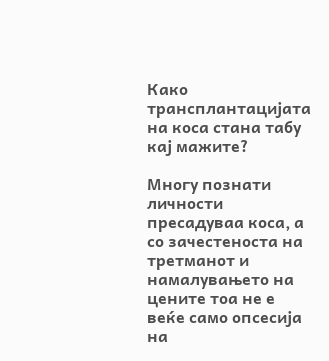Како трансплантацијата на коса стана табу кај мажите?

Многу познати личности пресадуваа коса, а со зачестеноста на третманот и намалувањето на цените тоа не е веќе само опсесија на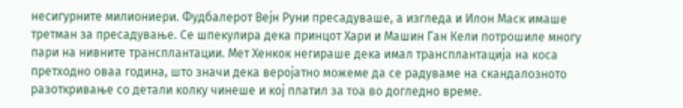несигурните милиониери. Фудбалерот Вејн Руни пресадуваше, а изгледа и Илон Маск имаше третман за пресадување. Се шпекулира дека принцот Хари и Машин Ган Кели потрошиле многу пари на нивните трансплантации. Мет Хенкок негираше дека имал трансплантација на коса претходно оваа година, што значи дека веројатно можеме да се радуваме на скандалозното разоткривање со детали колку чинеше и кој платил за тоа во догледно време.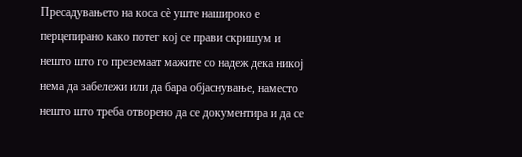Пресадувањето на коса сè уште нашироко е перцепирано како потег кој се прави скришум и нешто што го преземаат мажите со надеж дека никој нема да забележи или да бара објаснување, наместо нешто што треба отворено да се документира и да се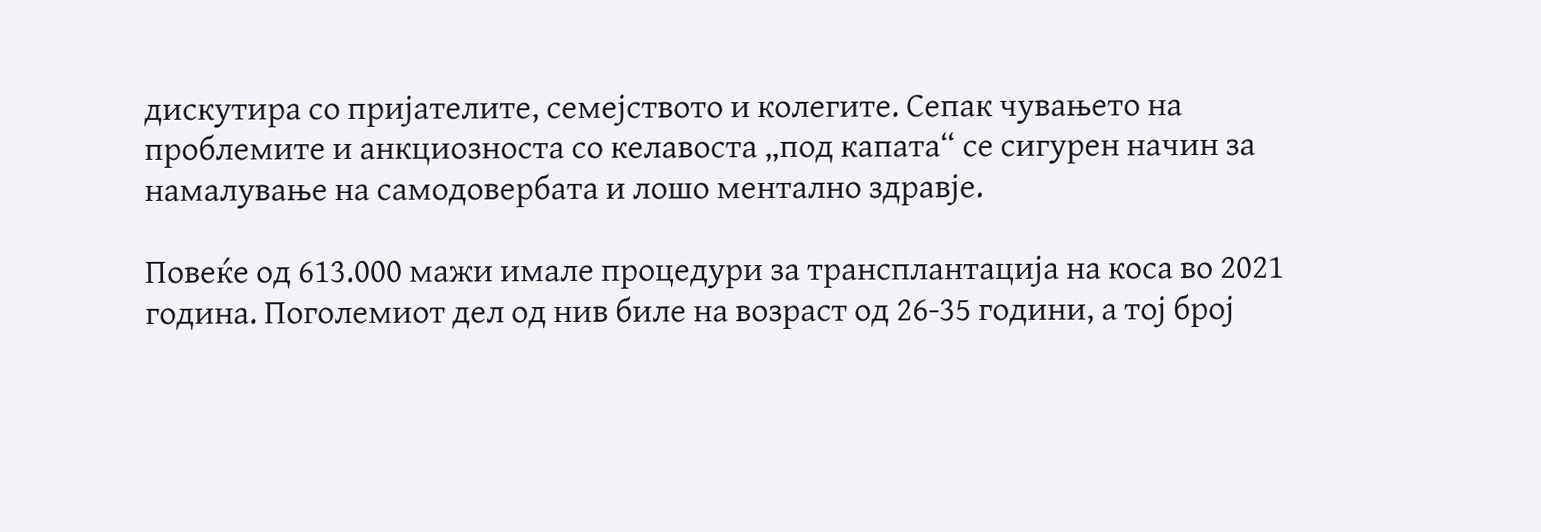дискутира со пријателите, семејството и колегите. Сепак чувањето на проблемите и анкциозноста со келавоста „под капата“ се сигурен начин за намалување на самодовербата и лошо ментално здравје.

Повеќе од 613.000 мажи имале процедури за трансплантација на коса во 2021 година. Поголемиот дел од нив биле на возраст од 26-35 години, а тој број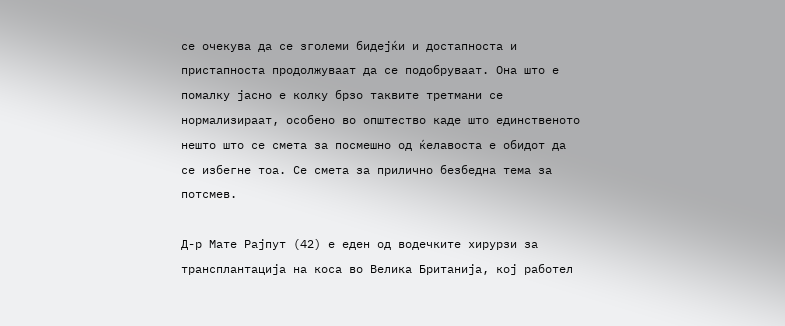се очекува да се зголеми бидејќи и достапноста и пристапноста продолжуваат да се подобруваат. Она што е помалку јасно е колку брзо таквите третмани се нормализираат, особено во општество каде што единственото нешто што се смета за посмешно од ќелавоста е обидот да се избегне тоа. Се смета за прилично безбедна тема за потсмев.

Д-р Мате Рајпут (42) е еден од водечките хирурзи за трансплантација на коса во Велика Британија, кој работел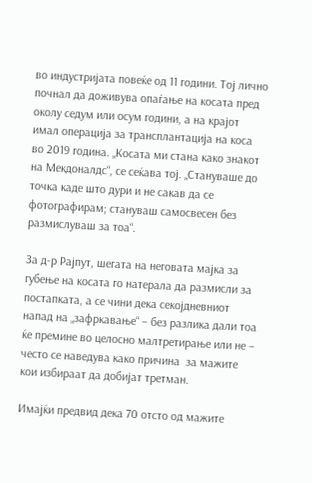во индустријата повеќе од 11 години. Тој лично почнал да доживува опаѓање на косата пред околу седум или осум години, а на крајот имал операција за трансплантација на коса во 2019 година. „Косата ми стана како знакот на Мекдоналдс“, се сеќава тој. „Стануваше до точка каде што дури и не сакав да се фотографирам; стануваш самосвесен без размислуваш за тоа“.

За д-р Рајпут, шегата на неговата мајка за губење на косата го натерала да размисли за постапката, а се чини дека секојдневниот напад на „зафркавање“ – без разлика дали тоа ќе премине во целосно малтретирање или не – често се наведува како причина  за мажите кои избираат да добијат третман.

Имајќи предвид дека 70 отсто од мажите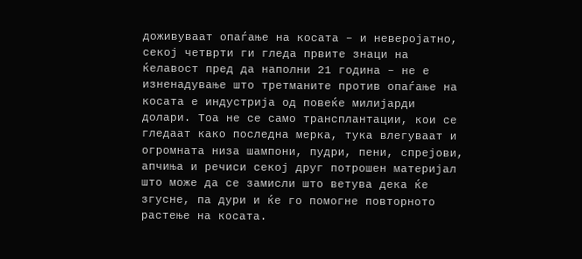доживуваат опаѓање на косата – и неверојатно, секој четврти ги гледа првите знаци на ќелавост пред да наполни 21 година – не е изненадување што третманите против опаѓање на косата е индустрија од повеќе милијарди долари. Тоа не се само трансплантации, кои се гледаат како последна мерка, тука влегуваат и огромната низа шампони, пудри, пени, спрејови, апчиња и речиси секој друг потрошен материјал што може да се замисли што ветува дека ќе згусне, па дури и ќе го помогне повторното растење на косата.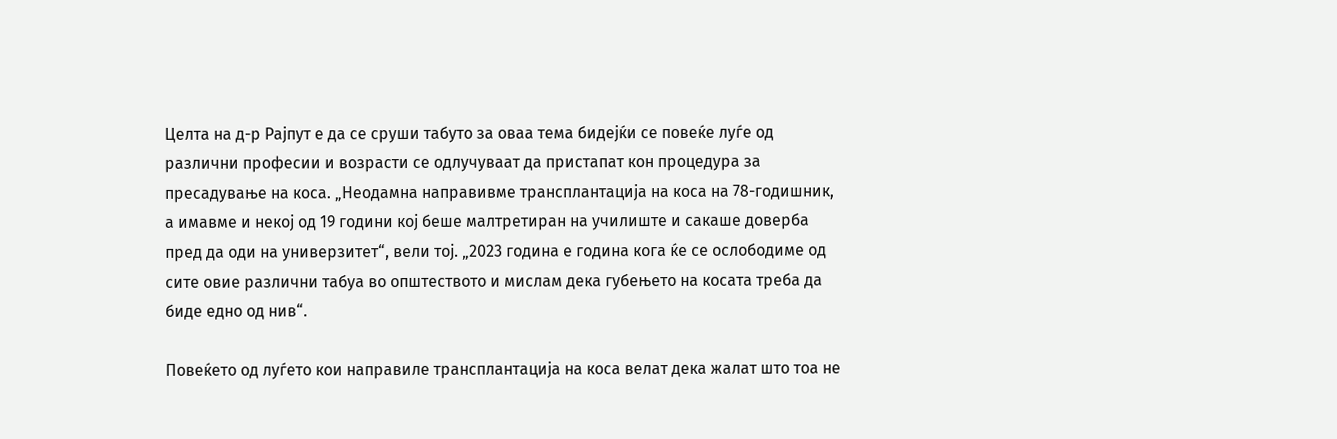Целта на д-р Рајпут е да се сруши табуто за оваа тема бидејќи се повеќе луѓе од различни професии и возрасти се одлучуваат да пристапат кон процедура за пресадување на коса. „Неодамна направивме трансплантација на коса на 78-годишник, а имавме и некој од 19 години кој беше малтретиран на училиште и сакаше доверба пред да оди на универзитет“, вели тој. „2023 година е година кога ќе се ослободиме од сите овие различни табуа во општеството и мислам дека губењето на косата треба да биде едно од нив“.

Повеќето од луѓето кои направиле трансплантација на коса велат дека жалат што тоа не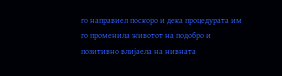го направиел поскоро и дека процедурата им го променила животот на подобро и позитивно влијаела на нивната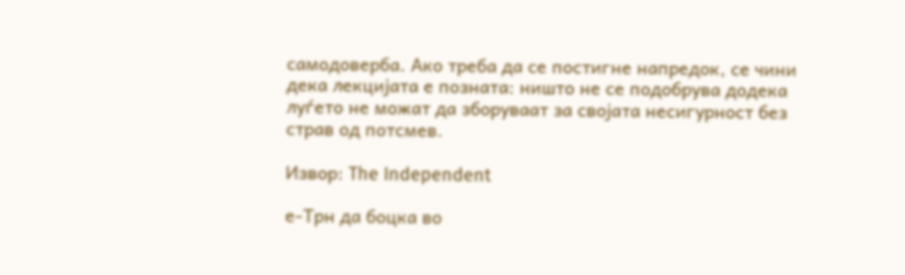самодоверба. Ако треба да се постигне напредок, се чини дека лекцијата е позната: ништо не се подобрува додека луѓето не можат да зборуваат за својата несигурност без страв од потсмев.

Извор: The Independent

е-Трн да боцка во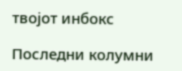твојот инбокс

Последни колумни